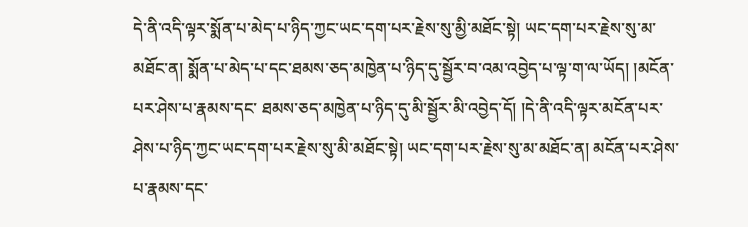དེ་ནི་འདི་ལྟར་སྨོན་པ་མེད་པ་ཉིད་ཀྱང་ཡང་དག་པར་རྗེས་སུ་མྱི་མཐོང་སྟེ། ཡང་དག་པར་རྗེས་སུ་མ་མཐོང་ན། སྨོན་པ་མེད་པ་དང་ཐམས་ཅད་མཁྱེན་པ་ཉིད་དུ་སྦྱོར་བ་འམ་འབྱེད་པ་ལྟ་ག་ལ་ཡོད། །མངོན་པར་ཤེས་པ་རྣམས་དང་ ཐམས་ཅད་མཁྱེན་པ་ཉིད་དུ་མི་སྦྱོར་མི་འབྱེད་དོ། །དེ་ནི་འདི་ལྟར་མངོན་པར་ཤེས་པ་ཉིད་ཀྱང་ཡང་དག་པར་རྗེས་སུ་མི་མཐོང་སྟེ། ཡང་དག་པར་རྗེས་སུ་མ་མཐོང་ན། མངོན་པར་ཤེས་པ་རྣམས་དང་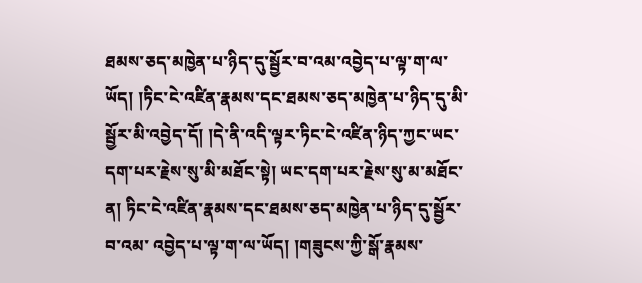ཐམས་ཅད་མཁྱེན་པ་ཉིད་དུ་སྦྱོར་བ་འམ་འབྱེད་པ་ལྟ་ག་ལ་ ཡོད། །ཏིང་ངེ་འཛིན་རྣམས་དང་ཐམས་ཅད་མཁྱེན་པ་ཉིད་དུ་མི་སྦྱོར་མི་འབྱེད་དོ། །དེ་ནི་འདི་ལྟར་ཏིང་ངེ་འཛིན་ཉིད་ཀྱང་ཡང་དག་པར་རྗེས་སུ་མི་མཐོང་སྟེ། ཡང་དག་པར་རྗེས་སུ་མ་མཐོང་ན། ཏིང་ངེ་འཛིན་རྣམས་དང་ཐམས་ཅད་མཁྱེན་པ་ཉིད་དུ་སྦྱོར་བ་འམ་ འབྱེད་པ་ལྟ་ག་ལ་ཡོད། །གཟུངས་ཀྱི་སྒོ་རྣམས་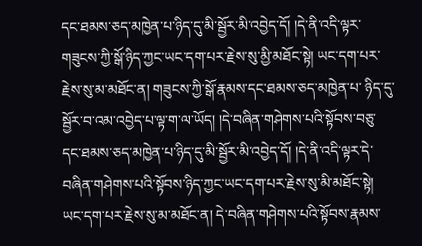དང་ཐམས་ཅད་མཁྱེན་པ་ཉིད་དུ་མི་སྦྱོར་མི་འབྱེད་དོ། །དེ་ནི་འདི་ལྟར་གཟུངས་ཀྱི་སྒོ་ཉིད་ཀྱང་ཡང་དག་པར་རྗེས་སུ་མྱི་མཐོང་སྟེ། ཡང་དག་པར་རྗེས་སུ་མ་མཐོང་ན། གཟུངས་ཀྱི་སྒོ་རྣམས་དང་ཐམས་ཅད་མཁྱེན་པ་ ཉིད་དུ་སྦྱོར་བ་འམ་འབྱེད་པ་ལྟ་ག་ལ་ཡོད། །དེ་བཞིན་གཤེགས་པའི་སྟོབས་བཅུ་དང་ཐམས་ཅད་མཁྱེན་པ་ཉིད་དུ་མི་སྦྱོར་མི་འབྱེད་དོ། །དེ་ནི་འདི་ལྟར་དེ་བཞིན་གཤེགས་པའི་སྟོབས་ཉིད་ཀྱང་ཡང་དག་པར་རྗེས་སུ་མི་མཐོང་སྟེ། ཡང་དག་པར་རྗེས་སུ་མ་མཐོང་ན། དེ་བཞིན་གཤེགས་པའི་སྟོབས་རྣམས་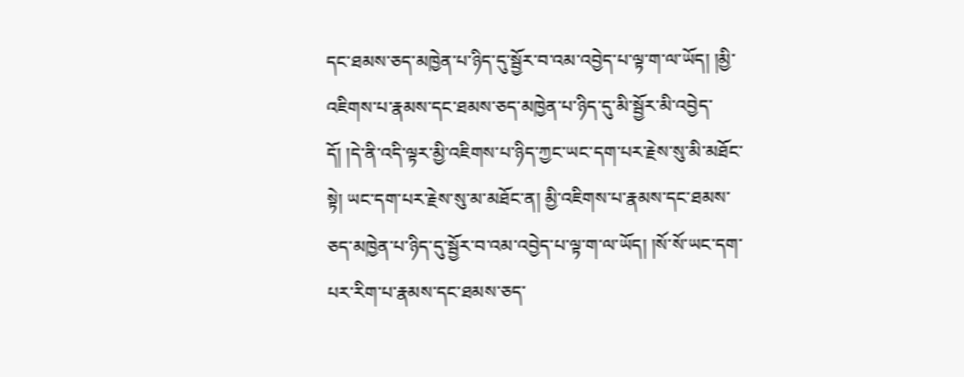དང་ཐམས་ཅད་མཁྱེན་པ་ཉིད་དུ་སྦྱོར་བ་འམ་འབྱེད་པ་ལྟ་ག་ལ་ཡོད། །མྱི་འཇིགས་པ་རྣམས་དང་ཐམས་ཅད་མཁྱེན་པ་ཉིད་དུ་མི་སྦྱོར་མི་འབྱེད་དོ། །དེ་ནི་འདི་ལྟར་མྱི་འཇིགས་པ་ཉིད་ཀྱང་ཡང་དག་པར་རྗེས་སུ་མི་མཐོང་སྟེ། ཡང་དག་པར་རྗེས་སུ་མ་མཐོང་ན། མྱི་འཇིགས་པ་རྣམས་དང་ཐམས་ཅད་མཁྱེན་པ་ཉིད་དུ་སྦྱོར་བ་འམ་འབྱེད་པ་ལྟ་ག་ལ་ཡོད། །སོ་སོ་ཡང་དག་པར་རིག་པ་རྣམས་དང་ཐམས་ཅད་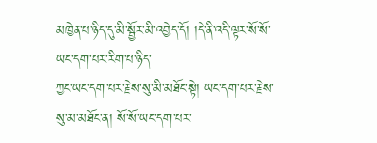མཁྱེན་པ་ཉིད་དུ་མི་སྦྱོར་མི་འབྱེད་དོ། །དེ་ནི་འདི་ལྟར་སོ་སོ་ཡང་དག་པར་རིག་པ་ཉིད་
ཀྱང་ཡང་དག་པར་རྗེས་སུ་མི་མཐོང་སྟེ། ཡང་དག་པར་རྗེས་སུ་མ་མཐོང་ན། སོ་སོ་ཡང་དག་པར་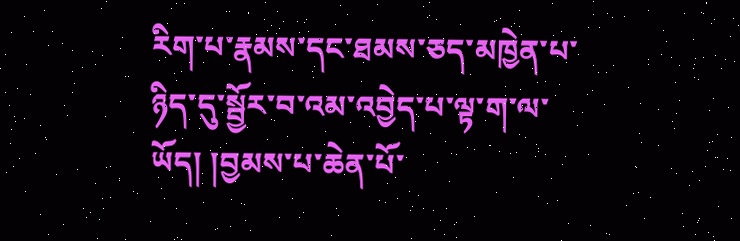རིག་པ་རྣམས་དང་ཐམས་ཅད་མཁྱེན་པ་ཉིད་དུ་སྦྱོར་བ་འམ་འབྱེད་པ་ལྟ་ག་ལ་ཡོད། །བྱམས་པ་ཆེན་པོ་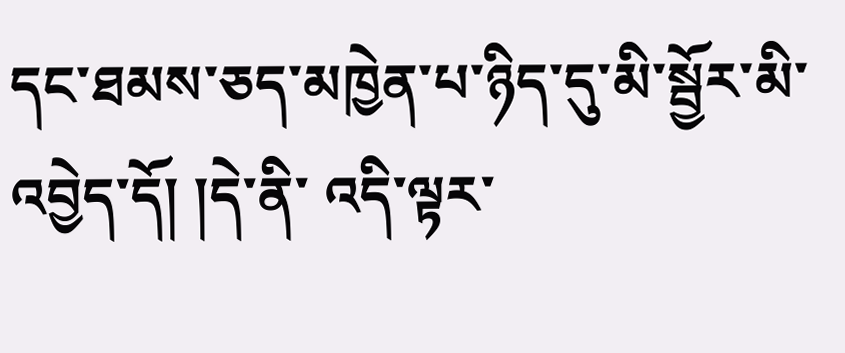དང་ཐམས་ཅད་མཁྱེན་པ་ཉིད་དུ་མི་སྦྱོར་མི་འབྱེད་དོ། །དེ་ནི་ འདི་ལྟར་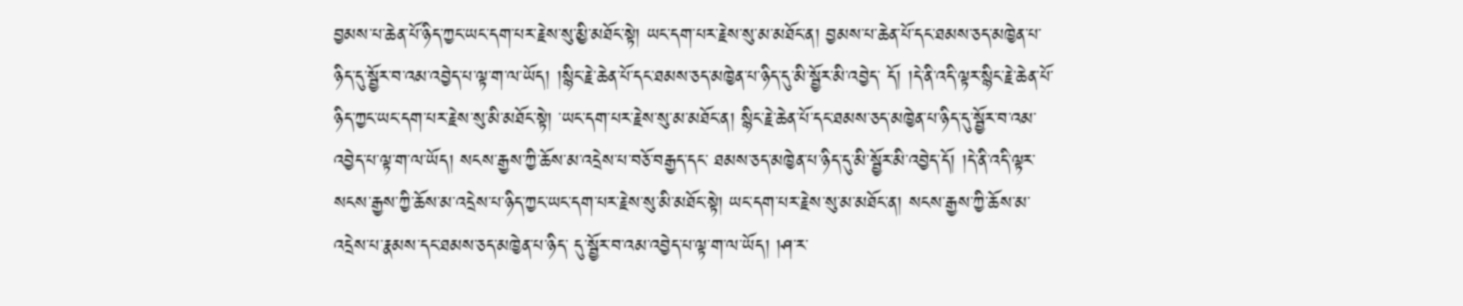བྱམས་པ་ཆེན་པོ་ཉིད་ཀྱང་ཡང་དག་པར་རྗེས་སུ་མྱི་མཐོང་སྟེ། ཡང་དག་པར་རྗེས་སུ་མ་མཐོང་ན། བྱམས་པ་ཆེན་པོ་དང་ཐམས་ཅད་མཁྱེན་པ་ཉིད་དུ་སྦྱོར་བ་འམ་འབྱེད་པ་ལྟ་ག་ལ་ཡོད། །སྙིང་རྗེ་ཆེན་པོ་དང་ཐམས་ཅད་མཁྱེན་པ་ཉིད་དུ་མི་སྦྱོར་མི་འབྱེད་ དོ། །དེ་ནི་འདི་ལྟར་སྙིང་རྗེ་ཆེན་པོ་ཉིད་ཀྱང་ཡང་དག་པར་རྗེས་སུ་མི་མཐོང་སྟེ། ་ཡང་དག་པར་རྗེས་སུ་མ་མཐོང་ན། སྙིང་རྗེ་ཆེན་པོ་དང་ཐམས་ཅད་མཁྱེན་པ་ཉིད་དུ་སྦྱོར་བ་འམ་འབྱེད་པ་ལྟ་ག་ལ་ཡོད། སངས་རྒྱས་ཀྱི་ཆོས་མ་འདྲེས་པ་བཅོ་བརྒྱད་དང་ ཐམས་ཅད་མཁྱེན་པ་ཉིད་དུ་མི་སྦྱོར་མི་འབྱེད་དོ། །དེ་ནི་འདི་ལྟར་སངས་རྒྱས་ཀྱི་ཆོས་མ་འདྲེས་པ་ཉིད་ཀྱང་ཡང་དག་པར་རྗེས་སུ་མི་མཐོང་སྟེ། ཡང་དག་པར་རྗེས་སུ་མ་མཐོང་ན། སངས་རྒྱས་ཀྱི་ཆོས་མ་འདྲེས་པ་རྣམས་དང་ཐམས་ཅད་མཁྱེན་པ་ཉིད་ དུ་སྦྱོར་བ་འམ་འབྱེད་པ་ལྟ་ག་ལ་ཡོད། །ཤ་ར་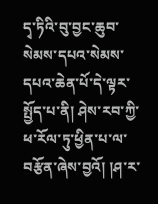དྭ་ཏིའི་བུ་བྱང་ཆུབ་སེམས་དཔའ་སེམས་དཔའ་ཆེན་པོ་དེ་ལྟར་སྤྱོད་པ་ནི། ཤེས་རབ་ཀྱི་ཕ་རོལ་ཏུ་ཕྱིན་པ་ལ་བརྩོན་ཞེས་བྱའོ། །ཤ་ར་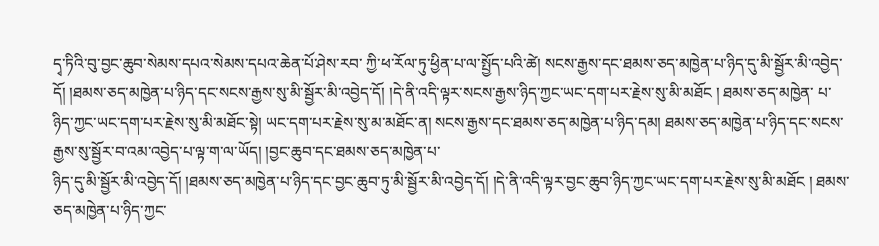དྭ་ཏིའི་བུ་བྱང་ཆུབ་སེམས་དཔའ་སེམས་དཔའ་ཆེན་པོ་ཤེས་རབ་ ཀྱི་ཕ་རོལ་ཏུ་ཕྱིན་པ་ལ་སྤྱོད་པའི་ཚེ། སངས་རྒྱས་དང་ཐམས་ཅད་མཁྱེན་པ་ཉིད་དུ་མི་སྦྱོར་མི་འབྱེད་དོ། །ཐམས་ཅད་མཁྱེན་པ་ཉིད་དང་སངས་རྒྱས་སུ་མི་སྦྱོར་མི་འབྱེད་དོ། །དེ་ནི་འདི་ལྟར་སངས་རྒྱས་ཉིད་ཀྱང་ཡང་དག་པར་རྗེས་སུ་མི་མཐོང ། ཐམས་ཅད་མཁྱེན་ པ་ཉིད་ཀྱང་ཡང་དག་པར་རྗེས་སུ་མི་མཐོང་སྟེ། ཡང་དག་པར་རྗེས་སུ་མ་མཐོང་ན། སངས་རྒྱས་དང་ཐམས་ཅད་མཁྱེན་པ་ཉིད་དམ། ཐམས་ཅད་མཁྱེན་པ་ཉིད་དང་སངས་རྒྱས་སུ་སྦྱོར་བ་འམ་འབྱེད་པ་ལྟ་ག་ལ་ཡོད། །བྱང་ཆུབ་དང་ཐམས་ཅད་མཁྱེན་པ་
ཉིད་དུ་མི་སྦྱོར་མི་འབྱེད་དོ། །ཐམས་ཅད་མཁྱེན་པ་ཉིད་དང་བྱང་ཆུབ་ཏུ་མི་སྦྱོར་མི་འབྱེད་དོ། །དེ་ནི་འདི་ལྟར་བྱང་ཆུབ་ཉིད་ཀྱང་ཡང་དག་པར་རྗེས་སུ་མི་མཐོང ། ཐམས་ཅད་མཁྱེན་པ་ཉིད་ཀྱང་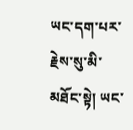ཡང་དག་པར་རྗེས་སུ་མི་མཐོང་སྟེ། ཡང་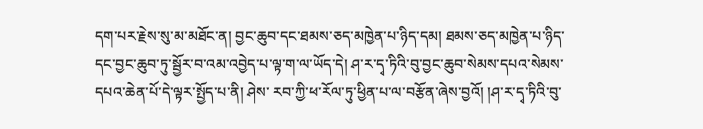དག་པར་རྗེས་སུ་མ་མཐོང་ན། བྱང་ཆུབ་དང་ཐམས་ཅད་མཁྱེན་པ་ཉིད་དམ། ཐམས་ཅད་མཁྱེན་པ་ཉིད་དང་བྱང་ཆུབ་ཏུ་སྦྱོར་བ་འམ་འབྱེད་པ་ལྟ་ག་ལ་ཡོད་དེ། ཤ་ར་དྭ་ཏིའི་བུ་བྱང་ཆུབ་སེམས་དཔའ་སེམས་དཔའ་ཆེན་པོ་དེ་ལྟར་སྤྱོད་པ་ནི། ཤེས་ རབ་ཀྱི་ཕ་རོལ་ཏུ་ཕྱིན་པ་ལ་བརྩོན་ཞེས་བྱའོ། །ཤ་ར་དྭ་ཏིའི་བུ་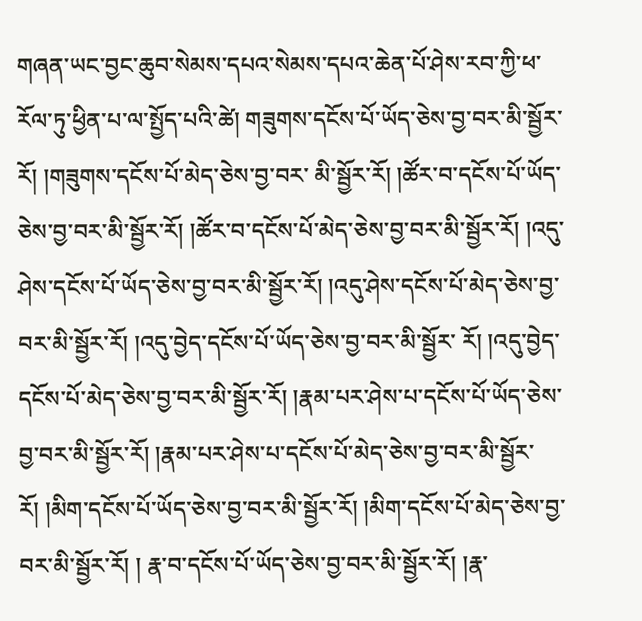གཞན་ཡང་བྱང་ཆུབ་སེམས་དཔའ་སེམས་དཔའ་ཆེན་པོ་ཤེས་རབ་ཀྱི་ཕ་རོལ་ཏུ་ཕྱིན་པ་ལ་སྤྱོད་པའི་ཚེ། གཟུགས་དངོས་པོ་ཡོད་ཅེས་བྱ་བར་མི་སྦྱོར་རོ། །གཟུགས་དངོས་པོ་མེད་ཅེས་བྱ་བར་ མི་སྦྱོར་རོ། །ཚོར་བ་དངོས་པོ་ཡོད་ཅེས་བྱ་བར་མི་སྦྱོར་རོ། །ཚོར་བ་དངོས་པོ་མེད་ཅེས་བྱ་བར་མི་སྦྱོར་རོ། །འདུ་ཤེས་དངོས་པོ་ཡོད་ཅེས་བྱ་བར་མི་སྦྱོར་རོ། །འདུ་ཤེས་དངོས་པོ་མེད་ཅེས་བྱ་བར་མི་སྦྱོར་རོ། །འདུ་བྱེད་དངོས་པོ་ཡོད་ཅེས་བྱ་བར་མི་སྦྱོར་ རོ། །འདུ་བྱེད་དངོས་པོ་མེད་ཅེས་བྱ་བར་མི་སྦྱོར་རོ། །རྣམ་པར་ཤེས་པ་དངོས་པོ་ཡོད་ཅེས་བྱ་བར་མི་སྦྱོར་རོ། །རྣམ་པར་ཤེས་པ་དངོས་པོ་མེད་ཅེས་བྱ་བར་མི་སྦྱོར་རོ། །མིག་དངོས་པོ་ཡོད་ཅེས་བྱ་བར་མི་སྦྱོར་རོ། །མིག་དངོས་པོ་མེད་ཅེས་བྱ་བར་མི་སྦྱོར་རོ། ། རྣ་བ་དངོས་པོ་ཡོད་ཅེས་བྱ་བར་མི་སྦྱོར་རོ། །རྣ་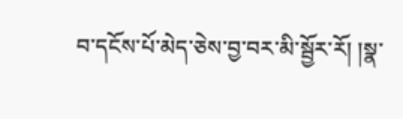བ་དངོས་པོ་མེད་ཅེས་བྱ་བར་མི་སྦྱོར་རོ། །སྣ་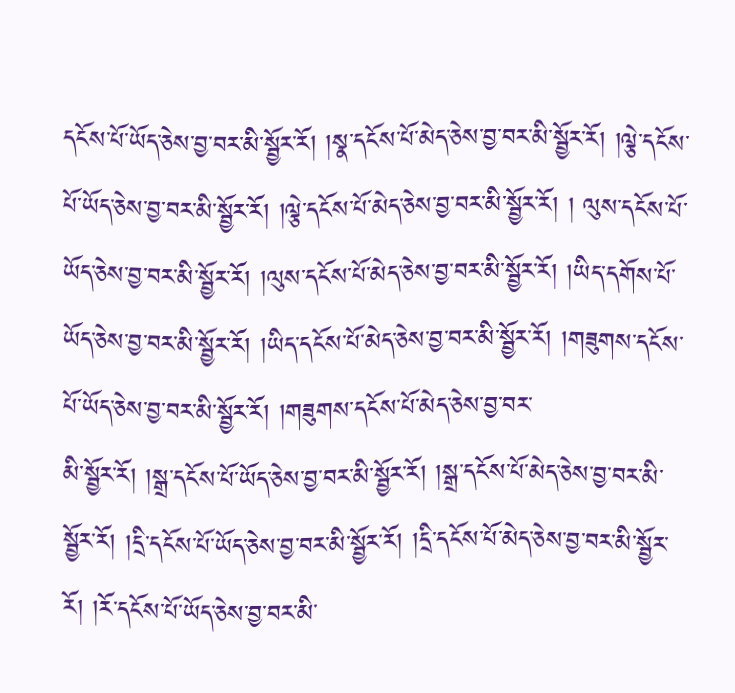དངོས་པོ་ཡོད་ཅེས་བྱ་བར་མི་སྦྱོར་རོ། །སྣ་དངོས་པོ་མེད་ཅེས་བྱ་བར་མི་སྦྱོར་རོ། །ལྕེ་དངོས་པོ་ཡོད་ཅེས་བྱ་བར་མི་སྦྱོར་རོ། །ལྕེ་དངོས་པོ་མེད་ཅེས་བྱ་བར་མི་སྦྱོར་རོ། ། ལུས་དངོས་པོ་ཡོད་ཅེས་བྱ་བར་མི་སྦྱོར་རོ། །ལུས་དངོས་པོ་མེད་ཅེས་བྱ་བར་མི་སྦྱོར་རོ། །ཡིད་དགོས་པོ་ཡོད་ཅེས་བྱ་བར་མི་སྦྱོར་རོ། །ཡིད་དངོས་པོ་མེད་ཅེས་བྱ་བར་མི་སྦྱོར་རོ། །གཟུགས་དངོས་པོ་ཡོད་ཅེས་བྱ་བར་མི་སྦྱོར་རོ། །གཟུགས་དངོས་པོ་མེད་ཅེས་བྱ་བར་
མི་སྦྱོར་རོ། །སྒྲ་དངོས་པོ་ཡོད་ཅེས་བྱ་བར་མི་སྦྱོར་རོ། །སྒྲ་དངོས་པོ་མེད་ཅེས་བྱ་བར་མི་སྦྱོར་རོ། །དྲི་དངོས་པོ་ཡོད་ཅེས་བྱ་བར་མི་སྦྱོར་རོ། །དྲི་དངོས་པོ་མེད་ཅེས་བྱ་བར་མི་སྦྱོར་རོ། །རོ་དངོས་པོ་ཡོད་ཅེས་བྱ་བར་མི་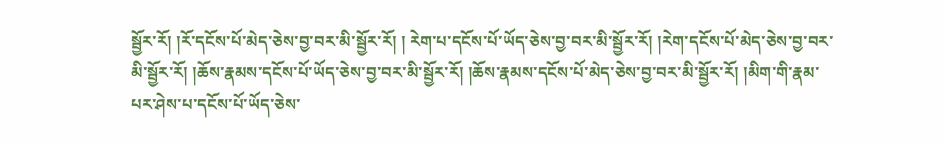སྦྱོར་རོ། །རོ་དངོས་པོ་མེད་ཅེས་བྱ་བར་མི་སྦྱོར་རོ། ། རེག་པ་དངོས་པོ་ཡོད་ཅེས་བྱ་བར་མི་སྦྱོར་རོ། །རེག་དངོས་པོ་མེད་ཅེས་བྱ་བར་མི་སྦྱོར་རོ། །ཆོས་རྣམས་དངོས་པོ་ཡོད་ཅེས་བྱ་བར་མི་སྦྱོར་རོ། །ཆོས་རྣམས་དངོས་པོ་མེད་ཅེས་བྱ་བར་མི་སྦྱོར་རོ། །མིག་གི་རྣམ་པར་ཤེས་པ་དངོས་པོ་ཡོད་ཅེས་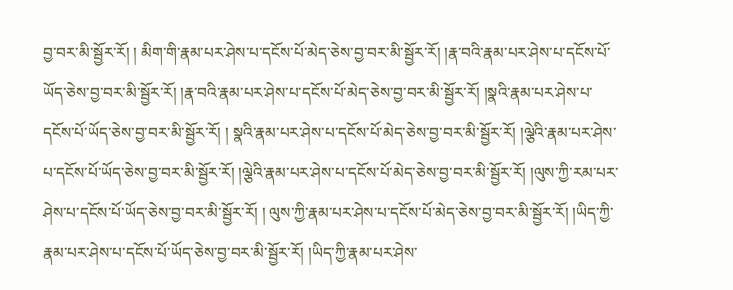བྱ་བར་མི་སྦྱོར་རོ། ། མིག་གི་རྣམ་པར་ཤེས་པ་དངོས་པོ་མེད་ཅེས་བྱ་བར་མི་སྦྱོར་རོ། །རྣ་བའི་རྣམ་པར་ཤེས་པ་དངོས་པོ་ཡོད་ཅེས་བྱ་བར་མི་སྦྱོར་རོ། །རྣ་བའི་རྣམ་པར་ཤེས་པ་དངོས་པོ་མེད་ཅེས་བྱ་བར་མི་སྦྱོར་རོ། །སྣའི་རྣམ་པར་ཤེས་པ་དངོས་པོ་ཡོད་ཅེས་བྱ་བར་མི་སྦྱོར་རོ། ། སྣའི་རྣམ་པར་ཤེས་པ་དངོས་པོ་མེད་ཅེས་བྱ་བར་མི་སྦྱོར་རོ། །ལྕེའི་རྣམ་པར་ཤེས་པ་དངོས་པོ་ཡོད་ཅེས་བྱ་བར་མི་སྦྱོར་རོ། །ལྕེའི་རྣམ་པར་ཤེས་པ་དངོས་པོ་མེད་ཅེས་བྱ་བར་མི་སྦྱོར་རོ། །ལུས་ཀྱི་རམ་པར་ཤེས་པ་དངོས་པོ་ཡོད་ཅེས་བྱ་བར་མི་སྦྱོར་རོ། ། ལུས་ཀྱི་རྣམ་པར་ཤེས་པ་དངོས་པོ་མེད་ཅེས་བྱ་བར་མི་སྦྱོར་རོ། །ཡིད་ཀྱི་རྣམ་པར་ཤེས་པ་དངོས་པོ་ཡོད་ཅེས་བྱ་བར་མི་སྦྱོར་རོ། །ཡིད་ཀྱི་རྣམ་པར་ཤེས་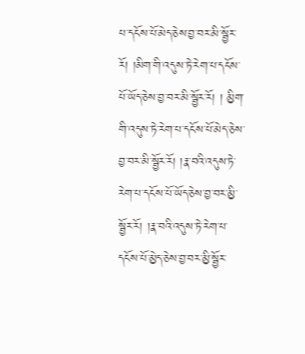པ་དངོས་པོ་མེད་ཅེས་བྱ་བར་མི་སྦྱོར་རོ། །མིག་གི་འདུས་ཏེ་རེག་པ་དངོས་པོ་ཡོད་ཅེས་བྱ་བར་མི་སྦྱོར་རོ། ། མྱིག་གི་འདུས་ཏེ་རེག་པ་དངོས་པོ་མེད་ཅེས་བྱ་བར་མི་སྦྱོར་རོ། །རྣ་བའི་འདུས་ཏེ་རེག་པ་དངོས་པོ་ཡོད་ཅེས་བྱ་བར་མྱི་སྦྱོར་རོ། །རྣ་བའི་འདུས་ཏེ་རེག་པ་དངོས་པོ་མྱེད་ཅེས་བྱ་བར་མྱི་སྦྱོར་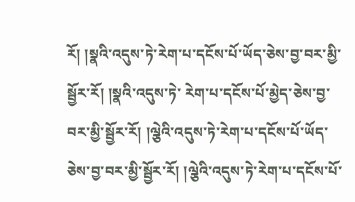རོ། །སྣའི་འདུས་ཏེ་རེག་པ་དངོས་པོ་ཡོད་ཅེས་བྱ་བར་མྱི་སྦྱོར་རོ། །སྣའི་འདུས་ཏེ་ རེག་པ་དངོས་པོ་མྱེད་ཅེས་བྱ་བར་མྱི་སྦྱོར་རོ། །ལྕེའི་འདུས་ཏེ་རེག་པ་དངོས་པོ་ཡོད་ཅེས་བྱ་བར་མྱི་སྦྱོར་རོ། །ལྕེའི་འདུས་ཏེ་རེག་པ་དངོས་པོ་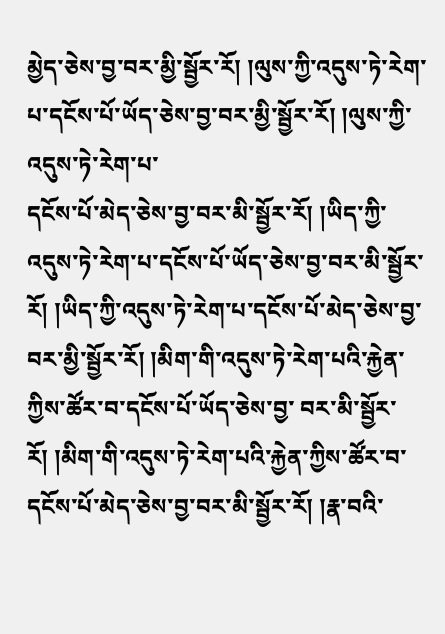མྱེད་ཅེས་བྱ་བར་མྱི་སྦྱོར་རོ། །ལུས་ཀྱི་འདུས་ཏེ་རེག་པ་དངོས་པོ་ཡོད་ཅེས་བྱ་བར་མྱི་སྦྱོར་རོ། །ལུས་ཀྱི་འདུས་ཏེ་རེག་པ་
དངོས་པོ་མེད་ཅེས་བྱ་བར་མི་སྦྱོར་རོ། །ཡིད་ཀྱི་འདུས་ཏེ་རེག་པ་དངོས་པོ་ཡོད་ཅེས་བྱ་བར་མི་སྦྱོར་རོ། །ཡིད་ཀྱི་འདུས་ཏེ་རེག་པ་དངོས་པོ་མེད་ཅེས་བྱ་བར་མྱི་སྦྱོར་རོ། །མིག་གི་འདུས་ཏེ་རེག་པའི་རྐྱེན་ཀྱིས་ཚོར་བ་དངོས་པོ་ཡོད་ཅེས་བྱ་ བར་མི་སྦྱོར་རོ། །མིག་གི་འདུས་ཏེ་རེག་པའི་རྐྱེན་ཀྱིས་ཚོར་བ་དངོས་པོ་མེད་ཅེས་བྱ་བར་མི་སྦྱོར་རོ། །རྣ་བའི་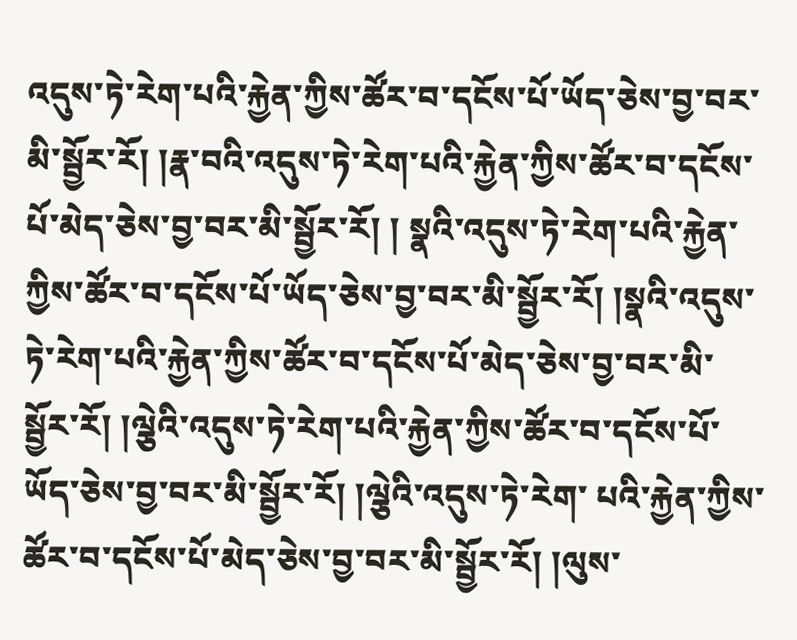འདུས་ཏེ་རེག་པའི་རྐྱེན་ཀྱིས་ཚོར་བ་དངོས་པོ་ཡོད་ཅེས་བྱ་བར་མི་སྦྱོར་རོ། །རྣ་བའི་འདུས་ཏེ་རེག་པའི་རྐྱེན་ཀྱིས་ཚོར་བ་དངོས་པོ་མེད་ཅེས་བྱ་བར་མི་སྦྱོར་རོ། ། སྣའི་འདུས་ཏེ་རེག་པའི་རྐྱེན་ཀྱིས་ཚོར་བ་དངོས་པོ་ཡོད་ཅེས་བྱ་བར་མི་སྦྱོར་རོ། །སྣའི་འདུས་ཏེ་རེག་པའི་རྐྱེན་ཀྱིས་ཚོར་བ་དངོས་པོ་མེད་ཅེས་བྱ་བར་མི་སྦྱོར་རོ། །ལྕེའི་འདུས་ཏེ་རེག་པའི་རྐྱེན་ཀྱིས་ཚོར་བ་དངོས་པོ་ཡོད་ཅེས་བྱ་བར་མི་སྦྱོར་རོ། །ལྕེའི་འདུས་ཏེ་རེག་ པའི་རྐྱེན་ཀྱིས་ཚོར་བ་དངོས་པོ་མེད་ཅེས་བྱ་བར་མི་སྦྱོར་རོ། །ལུས་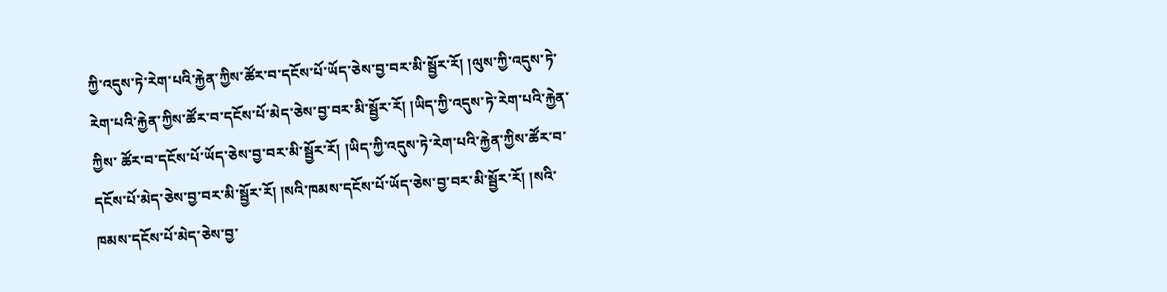ཀྱི་འདུས་ཏེ་རེག་པའི་རྐྱེན་ཀྱིས་ཚོར་བ་དངོས་པོ་ཡོད་ཅེས་བྱ་བར་མི་སྦྱོར་རོ། །ལུས་ཀྱི་འདུས་ཏེ་རེག་པའི་རྐྱེན་ཀྱིས་ཚོར་བ་དངོས་པོ་མེད་ཅེས་བྱ་བར་མི་སྦྱོར་རོ། །ཡིད་ཀྱི་འདུས་ཏེ་རེག་པའི་རྐྱེན་ཀྱིས་ ཚོར་བ་དངོས་པོ་ཡོད་ཅེས་བྱ་བར་མི་སྦྱོར་རོ། །ཡིད་ཀྱི་འདུས་ཏེ་རེག་པའི་རྐྱེན་ཀྱིས་ཚོར་བ་དངོས་པོ་མེད་ཅེས་བྱ་བར་མི་སྦྱོར་རོ། །སའི་ཁམས་དངོས་པོ་ཡོད་ཅེས་བྱ་བར་མི་སྦྱོར་རོ། །སའི་ཁམས་དངོས་པོ་མེད་ཅེས་བྱ་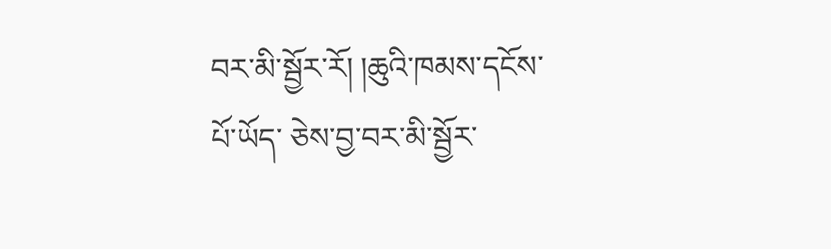བར་མི་སྦྱོར་རོ། །ཆུའི་ཁམས་དངོས་པོ་ཡོད་ ཅེས་བྱ་བར་མི་སྦྱོར་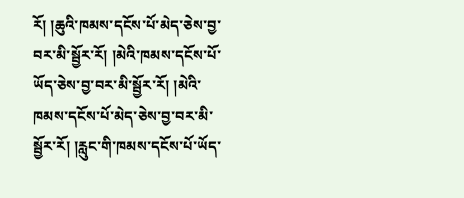རོ། །ཆུའི་ཁམས་དངོས་པོ་མེད་ཅེས་བྱ་བར་མི་སྦྱོར་རོ། །མེའི་ཁམས་དངོས་པོ་ཡོད་ཅེས་བྱ་བར་མི་སྦྱོར་རོ། །མེའི་ཁམས་དངོས་པོ་མེད་ཅེས་བྱ་བར་མི་སྦྱོར་རོ། །རླུང་གི་ཁམས་དངོས་པོ་ཡོད་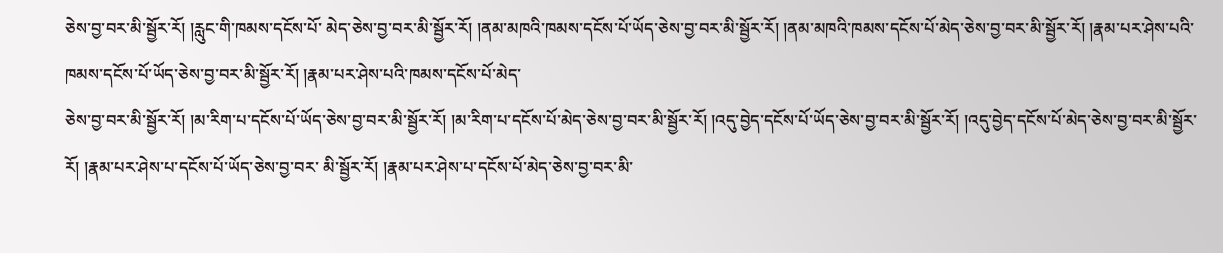ཅེས་བྱ་བར་མི་སྦྱོར་རོ། །རླུང་གི་ཁམས་དངོས་པོ་ མེད་ཅེས་བྱ་བར་མི་སྦྱོར་རོ། །ནམ་མཁའི་ཁམས་དངོས་པོ་ཡོད་ཅེས་བྱ་བར་མི་སྦྱོར་རོ། །ནམ་མཁའི་ཁམས་དངོས་པོ་མེད་ཅེས་བྱ་བར་མི་སྦྱོར་རོ། །རྣམ་པར་ཤེས་པའི་ཁམས་དངོས་པོ་ཡོད་ཅེས་བྱ་བར་མི་སྦྱོར་རོ། །རྣམ་པར་ཤེས་པའི་ཁམས་དངོས་པོ་མེད་
ཅེས་བྱ་བར་མི་སྦྱོར་རོ། །མ་རིག་པ་དངོས་པོ་ཡོད་ཅེས་བྱ་བར་མི་སྦྱོར་རོ། །མ་རིག་པ་དངོས་པོ་མེད་ཅེས་བྱ་བར་མི་སྦྱོར་རོ། །འདུ་བྱེད་དངོས་པོ་ཡོད་ཅེས་བྱ་བར་མི་སྦྱོར་རོ། །འདུ་བྱེད་དངོས་པོ་མེད་ཅེས་བྱ་བར་མི་སྦྱོར་རོ། །རྣམ་པར་ཤེས་པ་དངོས་པོ་ཡོད་ཅེས་བྱ་བར་ མི་སྦྱོར་རོ། །རྣམ་པར་ཤེས་པ་དངོས་པོ་མེད་ཅེས་བྱ་བར་མི་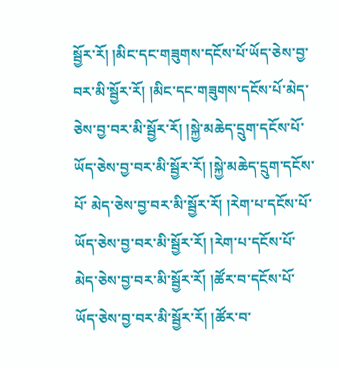སྦྱོར་རོ། །མིང་དང་གཟུགས་དངོས་པོ་ཡོད་ཅེས་བྱ་བར་མི་སྦྱོར་རོ། །མིང་དང་གཟུགས་དངོས་པོ་མེད་ཅེས་བྱ་བར་མི་སྦྱོར་རོ། །སྐྱེ་མཆེད་དྲུག་དངོས་པོ་ཡོད་ཅེས་བྱ་བར་མི་སྦྱོར་རོ། །སྐྱེ་མཆེད་དྲུག་དངོས་པོ་ མེད་ཅེས་བྱ་བར་མི་སྦྱོར་རོ། །རེག་པ་དངོས་པོ་ཡོད་ཅེས་བྱ་བར་མི་སྦྱོར་རོ། །རེག་པ་དངོས་པོ་མེད་ཅེས་བྱ་བར་མི་སྦྱོར་རོ། །ཚོར་བ་དངོས་པོ་ཡོད་ཅེས་བྱ་བར་མི་སྦྱོར་རོ། །ཚོར་བ་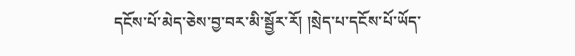དངོས་པོ་མེད་ཅེས་བྱ་བར་མི་སྦྱོར་རོ། །སྲེད་པ་དངོས་པོ་ཡོད་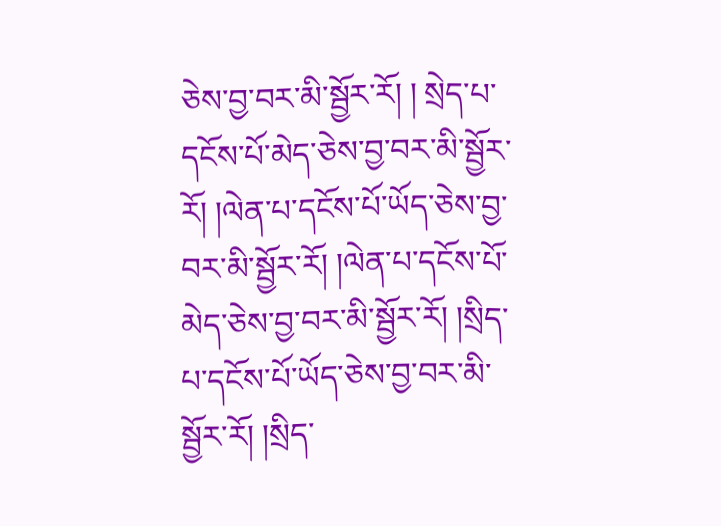ཅེས་བྱ་བར་མི་སྦྱོར་རོ། ། སྲེད་པ་དངོས་པོ་མེད་ཅེས་བྱ་བར་མི་སྦྱོར་རོ། །ལེན་པ་དངོས་པོ་ཡོད་ཅེས་བྱ་བར་མི་སྦྱོར་རོ། །ལེན་པ་དངོས་པོ་མེད་ཅེས་བྱ་བར་མི་སྦྱོར་རོ། །སྲིད་པ་དངོས་པོ་ཡོད་ཅེས་བྱ་བར་མི་སྦྱོར་རོ། །སྲིད་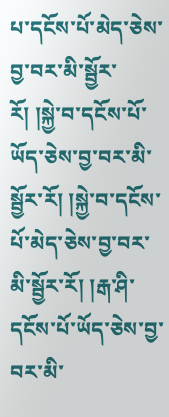པ་དངོས་པོ་མེད་ཅེས་བྱ་བར་མི་སྦྱོར་རོ། །སྐྱེ་བ་དངོས་པོ་ཡོད་ཅེས་བྱ་བར་མི་ སྦྱོར་རོ། །སྐྱེ་བ་དངོས་པོ་མེད་ཅེས་བྱ་བར་མི་སྦྱོར་རོ། །རྒ་ཤི་དངོས་པོ་ཡོད་ཅེས་བྱ་བར་མི་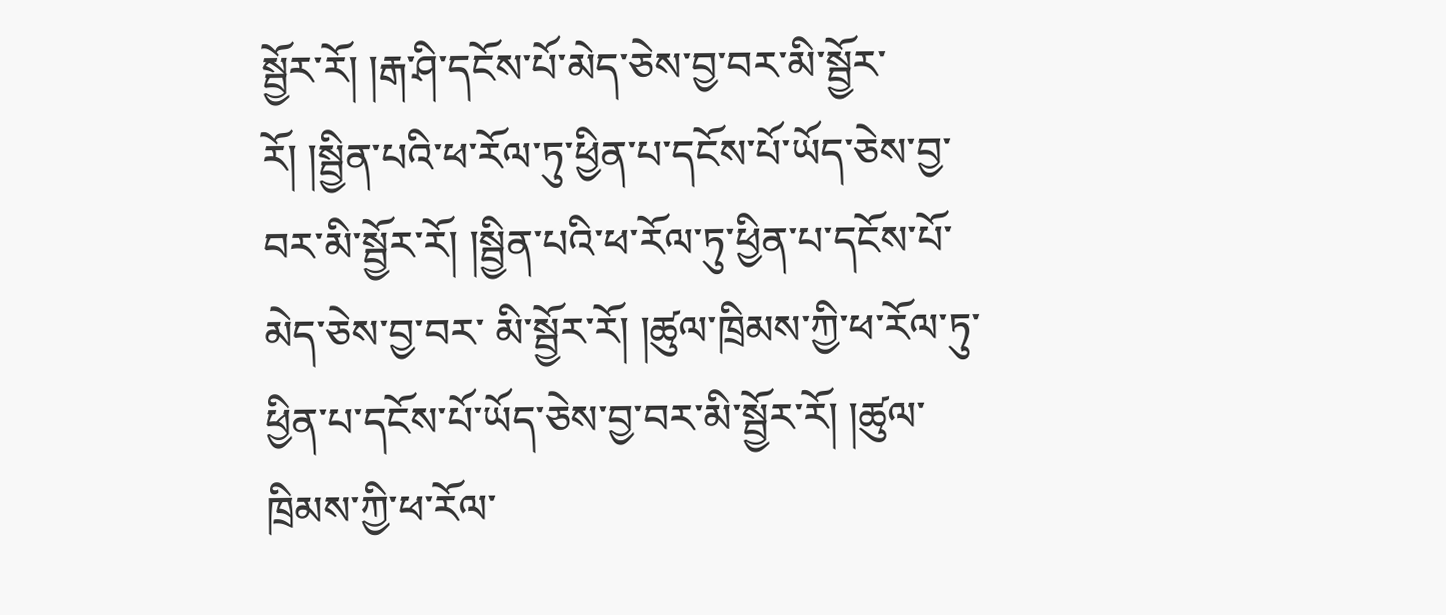སྦྱོར་རོ། །རྒ་ཤི་དངོས་པོ་མེད་ཅེས་བྱ་བར་མི་སྦྱོར་རོ། །སྦྱིན་པའི་ཕ་རོལ་ཏུ་ཕྱིན་པ་དངོས་པོ་ཡོད་ཅེས་བྱ་བར་མི་སྦྱོར་རོ། །སྦྱིན་པའི་ཕ་རོལ་ཏུ་ཕྱིན་པ་དངོས་པོ་མེད་ཅེས་བྱ་བར་ མི་སྦྱོར་རོ། །ཚུལ་ཁྲིམས་ཀྱི་ཕ་རོལ་ཏུ་ཕྱིན་པ་དངོས་པོ་ཡོད་ཅེས་བྱ་བར་མི་སྦྱོར་རོ། །ཚུལ་ཁྲིམས་ཀྱི་ཕ་རོལ་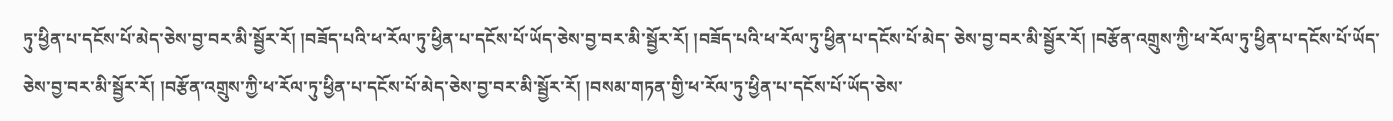ཏུ་ཕྱིན་པ་དངོས་པོ་མེད་ཅེས་བྱ་བར་མི་སྦྱོར་རོ། །བཟོད་པའི་ཕ་རོལ་ཏུ་ཕྱིན་པ་དངོས་པོ་ཡོད་ཅེས་བྱ་བར་མི་སྦྱོར་རོ། །བཟོད་པའི་ཕ་རོལ་ཏུ་ཕྱིན་པ་དངོས་པོ་མེད་ ཅེས་བྱ་བར་མི་སྦྱོར་རོ། །བརྩོན་འགྲུས་ཀྱི་ཕ་རོལ་ཏུ་ཕྱིན་པ་དངོས་པོ་ཡོད་ཅེས་བྱ་བར་མི་སྦྱོར་རོ། །བརྩོན་འགྲུས་ཀྱི་ཕ་རོལ་ཏུ་ཕྱིན་པ་དངོས་པོ་མེད་ཅེས་བྱ་བར་མི་སྦྱོར་རོ། །བསམ་གཏན་གྱི་ཕ་རོལ་ཏུ་ཕྱིན་པ་དངོས་པོ་ཡོད་ཅེས་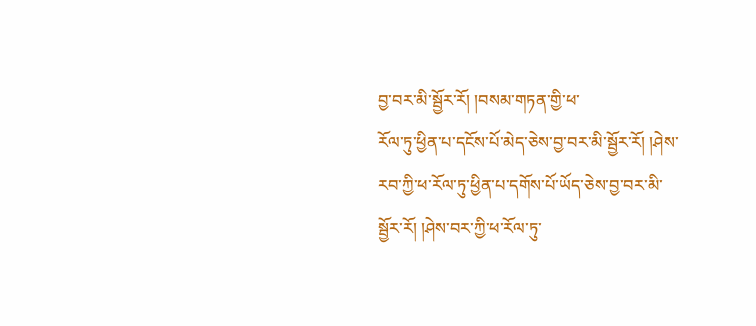བྱ་བར་མི་སྦྱོར་རོ། །བསམ་གཏན་གྱི་ཕ་
རོལ་ཏུ་ཕྱིན་པ་དངོས་པོ་མེད་ཅེས་བྱ་བར་མི་སྦྱོར་རོ། །ཤེས་རབ་ཀྱི་ཕ་རོལ་ཏུ་ཕྱིན་པ་དགོས་པོ་ཡོད་ཅེས་བྱ་བར་མི་སྦྱོར་རོ། །ཤེས་བར་ཀྱི་ཕ་རོལ་ཏུ་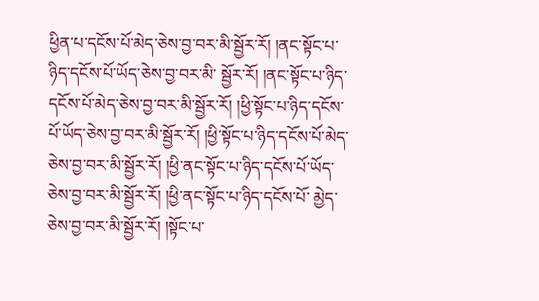ཕྱིན་པ་དངོས་པོ་མེད་ཅེས་བྱ་བར་མི་སྦྱོར་རོ། །ནང་སྟོང་པ་ཉིད་དངོས་པོ་ཡོད་ཅེས་བྱ་བར་མི་ སྦྱོར་རོ། །ནང་སྟོང་པ་ཉིད་དངོས་པོ་མེད་ཅེས་བྱ་བར་མི་སྦྱོར་རོ། །ཕྱི་སྟོང་པ་ཉིད་དངོས་པོ་ཡོད་ཅེས་བྱ་བར་མི་སྦྱོར་རོ། །ཕྱི་སྟོང་པ་ཉིད་དངོས་པོ་མེད་ཅེས་བྱ་བར་མི་སྦྱོར་རོ། །ཕྱི་ནང་སྟོང་པ་ཉིད་དངོས་པོ་ཡོད་ཅེས་བྱ་བར་མི་སྦྱོར་རོ། །ཕྱི་ནང་སྟོང་པ་ཉིད་དངོས་པོ་ མྱེད་ཅེས་བྱ་བར་མི་སྦྱོར་རོ། །སྟོང་པ་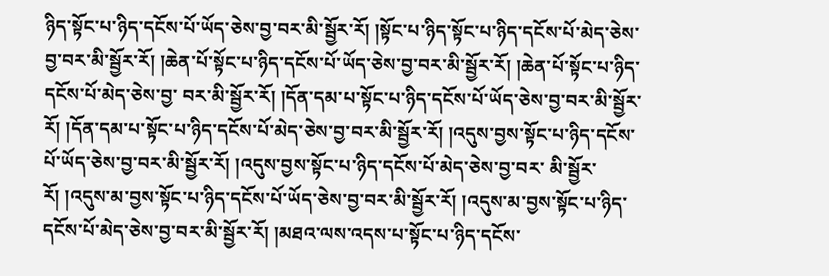ཉིད་སྟོང་པ་ཉིད་དངོས་པོ་ཡོད་ཅེས་བྱ་བར་མི་སྦྱོར་རོ། །སྟོང་པ་ཉིད་སྟོང་པ་ཉིད་དངོས་པོ་མེད་ཅེས་བྱ་བར་མི་སྦྱོར་རོ། །ཆེན་པོ་སྟོང་པ་ཉིད་དངོས་པོ་ཡོད་ཅེས་བྱ་བར་མི་སྦྱོར་རོ། །ཆེན་པོ་སྟོང་པ་ཉིད་དངོས་པོ་མེད་ཅེས་བྱ་ བར་མི་སྦྱོར་རོ། །དོན་དམ་པ་སྟོང་པ་ཉིད་དངོས་པོ་ཡོད་ཅེས་བྱ་བར་མི་སྦྱོར་རོ། །དོན་དམ་པ་སྟོང་པ་ཉིད་དངོས་པོ་མེད་ཅེས་བྱ་བར་མི་སྦྱོར་རོ། །འདུས་བྱས་སྟོང་པ་ཉིད་དངོས་པོ་ཡོད་ཅེས་བྱ་བར་མི་སྦྱོར་རོ། །འདུས་བྱས་སྟོང་པ་ཉིད་དངོས་པོ་མེད་ཅེས་བྱ་བར་ མི་སྦྱོར་རོ། །འདུས་མ་བྱས་སྟོང་པ་ཉིད་དངོས་པོ་ཡོད་ཅེས་བྱ་བར་མི་སྦྱོར་རོ། །འདུས་མ་བྱས་སྟོང་པ་ཉིད་དངོས་པོ་མེད་ཅེས་བྱ་བར་མི་སྦྱོར་རོ། །མཐའ་ལས་འདས་པ་སྟོང་པ་ཉིད་དངོས་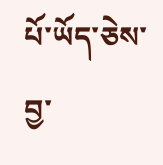པོ་ཡོད་ཅེས་བྱ་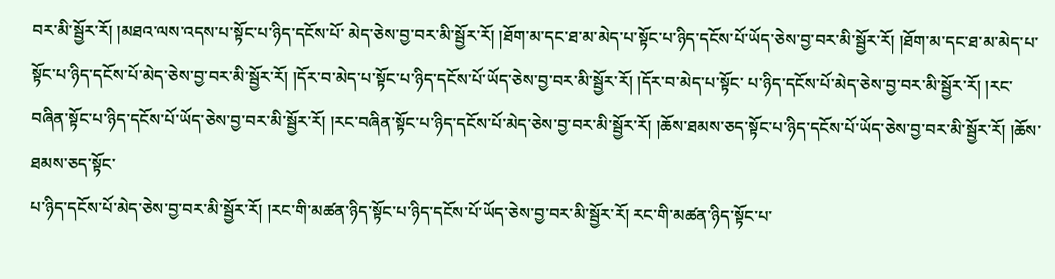བར་མི་སྦྱོར་རོ། །མཐའ་ལས་འདས་པ་སྟོང་པ་ཉིད་དངོས་པོ་ མེད་ཅེས་བྱ་བར་མི་སྦྱོར་རོ། །ཐོག་མ་དང་ཐ་མ་མེད་པ་སྟོང་པ་ཉིད་དངོས་པོ་ཡོད་ཅེས་བྱ་བར་མི་སྦྱོར་རོ། །ཐོག་མ་དང་ཐ་མ་མེད་པ་སྟོང་པ་ཉིད་དངོས་པོ་མེད་ཅེས་བྱ་བར་མི་སྦྱོར་རོ། །དོར་བ་མེད་པ་སྟོང་པ་ཉིད་དངོས་པོ་ཡོད་ཅེས་བྱ་བར་མི་སྦྱོར་རོ། །དོར་བ་མེད་པ་སྟོང་ པ་ཉིད་དངོས་པོ་མེད་ཅེས་བྱ་བར་མི་སྦྱོར་རོ། །རང་བཞིན་སྟོང་པ་ཉིད་དངོས་པོ་ཡོད་ཅེས་བྱ་བར་མི་སྦྱོར་རོ། །རང་བཞིན་སྟོང་པ་ཉིད་དངོས་པོ་མེད་ཅེས་བྱ་བར་མི་སྦྱོར་རོ། །ཆོས་ཐམས་ཅད་སྟོང་པ་ཉིད་དངོས་པོ་ཡོད་ཅེས་བྱ་བར་མི་སྦྱོར་རོ། །ཆོས་ཐམས་ཅད་སྟོང་
པ་ཉིད་དངོས་པོ་མེད་ཅེས་བྱ་བར་མི་སྦྱོར་རོ། །རང་གི་མཚན་ཉིད་སྟོང་པ་ཉིད་དངོས་པོ་ཡོད་ཅེས་བྱ་བར་མི་སྦྱོར་རོ། རང་གི་མཚན་ཉིད་སྟོང་པ་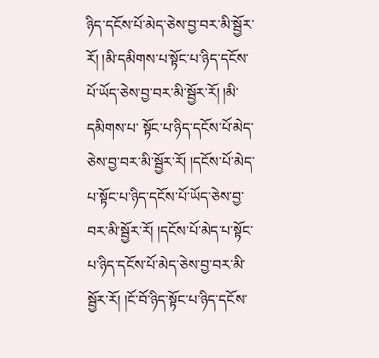ཉིད་དངོས་པོ་མེད་ཅེས་བྱ་བར་མི་སྦྱོར་རོ། །མི་དམིགས་པ་སྟོང་པ་ཉིད་དངོས་པོ་ཡོད་ཅེས་བྱ་བར་མི་སྦྱོར་རོ། །མི་དམིགས་པ་ སྟོང་པ་ཉིད་དངོས་པོ་མེད་ཅེས་བྱ་བར་མི་སྦྱོར་རོ། །དངོས་པོ་མེད་པ་སྟོང་པ་ཉིད་དངོས་པོ་ཡོད་ཅེས་བྱ་བར་མི་སྦྱོར་རོ། །དངོས་པོ་མེད་པ་སྟོང་པ་ཉིད་དངོས་པོ་མེད་ཅེས་བྱ་བར་མི་སྦྱོར་རོ། །ངོ་བོ་ཉིད་སྟོང་པ་ཉིད་དངོས་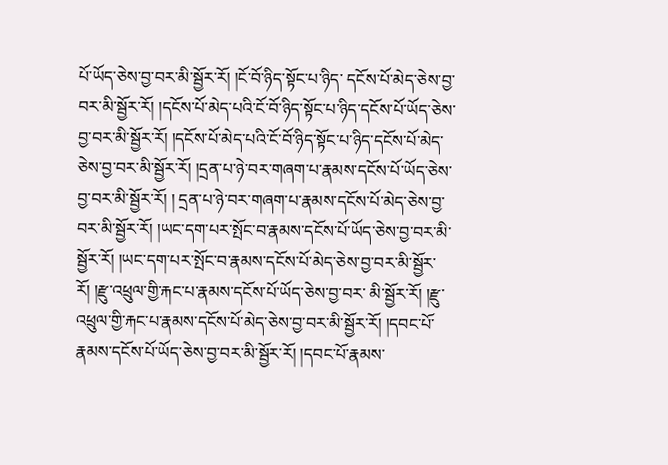པོ་ཡོད་ཅེས་བྱ་བར་མི་སྦྱོར་རོ། །ངོ་བོ་ཉིད་སྟོང་པ་ཉིད་ དངོས་པོ་མེད་ཅེས་བྱ་བར་མི་སྦྱོར་རོ། །དངོས་པོ་མེད་པའི་ངོ་བོ་ཉིད་སྟོང་པ་ཉིད་དངོས་པོ་ཡོད་ཅེས་བྱ་བར་མི་སྦྱོར་རོ། །དངོས་པོ་མེད་པའི་ངོ་བོ་ཉིད་སྟོང་པ་ཉིད་དངོས་པོ་མེད་ཅེས་བྱ་བར་མི་སྦྱོར་རོ། །དྲན་པ་ཉེ་བར་གཞག་པ་རྣམས་དངོས་པོ་ཡོད་ཅེས་བྱ་བར་མི་སྦྱོར་རོ། ། དྲན་པ་ཉེ་བར་གཞག་པ་རྣམས་དངོས་པོ་མེད་ཅེས་བྱ་བར་མི་སྦྱོར་རོ། །ཡང་དག་པར་སྤོང་བ་རྣམས་དངོས་པོ་ཡོད་ཅེས་བྱ་བར་མི་སྦྱོར་རོ། །ཡང་དག་པར་སྤོང་བ་རྣམས་དངོས་པོ་མེད་ཅེས་བྱ་བར་མི་སྦྱོར་རོ། །རྫུ་འཕྲུལ་གྱི་རྐང་པ་རྣམས་དངོས་པོ་ཡོད་ཅེས་བྱ་བར་ མི་སྦྱོར་རོ། །རྫུ་འཕྲུལ་གྱི་རྐང་པ་རྣམས་དངོས་པོ་མེད་ཅེས་བྱ་བར་མི་སྦྱོར་རོ། །དབང་པོ་རྣམས་དངོས་པོ་ཡོད་ཅེས་བྱ་བར་མི་སྦྱོར་རོ། །དབང་པོ་རྣམས་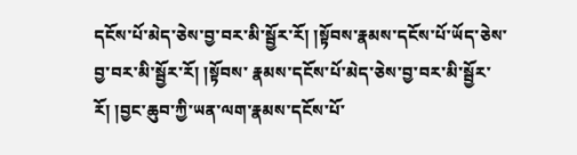དངོས་པོ་མེད་ཅེས་བྱ་བར་མི་སྦྱོར་རོ། །སྟོབས་རྣམས་དངོས་པོ་ཡོད་ཅེས་བྱ་བར་མི་སྦྱོར་རོ། །སྟོབས་ རྣམས་དངོས་པོ་མེད་ཅེས་བྱ་བར་མི་སྦྱོར་རོ། །བྱང་ཆུབ་ཀྱི་ཡན་ལག་རྣམས་དངོས་པོ་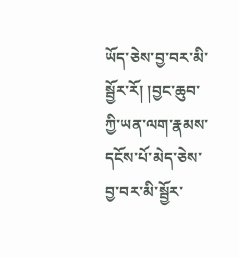ཡོད་ཅེས་བྱ་བར་མི་སྦྱོར་རོ། །བྱང་ཆུབ་ཀྱི་ཡན་ལག་རྣམས་དངོས་པོ་མེད་ཅེས་བྱ་བར་མི་སྦྱོར་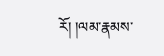རོ། །ལམ་རྣམས་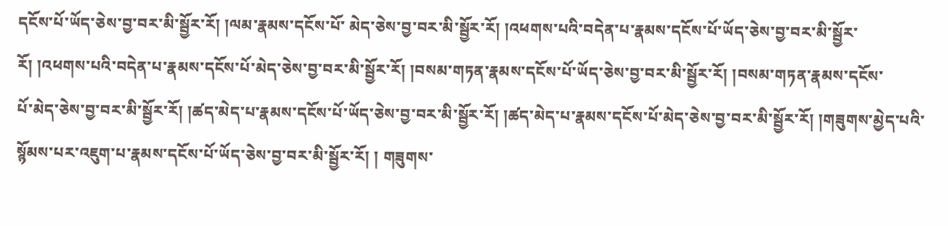དངོས་པོ་ཡོད་ཅེས་བྱ་བར་མི་སྦྱོར་རོ། །ལམ་རྣམས་དངོས་པོ་ མེད་ཅེས་བྱ་བར་མི་སྦྱོར་རོ། །འཕགས་པའི་བདེན་པ་རྣམས་དངོས་པོ་ཡོད་ཅེས་བྱ་བར་མི་སྦྱོར་རོ། །འཕགས་པའི་བདེན་པ་རྣམས་དངོས་པོ་མེད་ཅེས་བྱ་བར་མི་སྦྱོར་རོ། །བསམ་གཏན་རྣམས་དངོས་པོ་ཡོད་ཅེས་བྱ་བར་མི་སྦྱོར་རོ། །བསམ་གཏན་རྣམས་དངོས་
པོ་མེད་ཅེས་བྱ་བར་མི་སྦྱོར་རོ། །ཚད་མེད་པ་རྣམས་དངོས་པོ་ཡོད་ཅེས་བྱ་བར་མི་སྦྱོར་རོ། །ཚད་མེད་པ་རྣམས་དངོས་པོ་མེད་ཅེས་བྱ་བར་མི་སྦྱོར་རོ། །གཟུགས་མྱེད་པའི་སྙོམས་པར་འཇུག་པ་རྣམས་དངོས་པོ་ཡོད་ཅེས་བྱ་བར་མི་སྦྱོར་རོ། ། གཟུགས་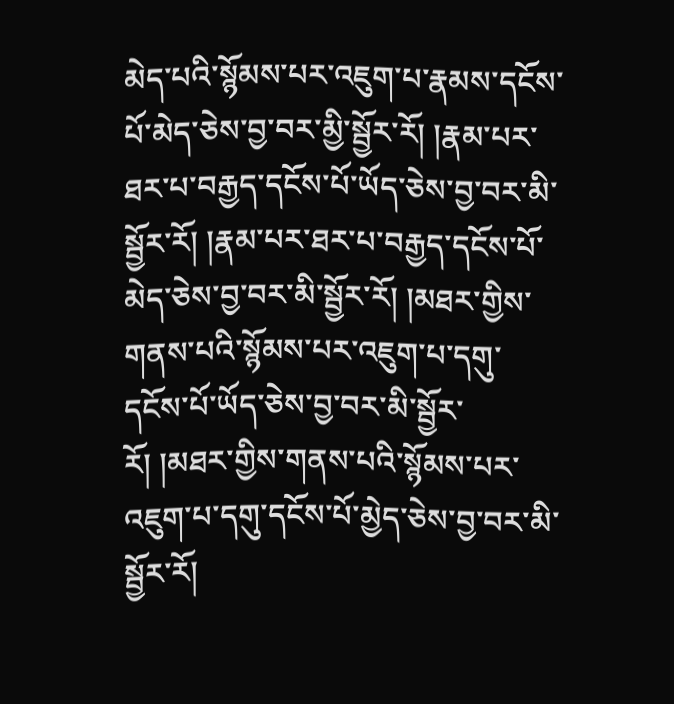མེད་པའི་སྙོམས་པར་འཇུག་པ་རྣམས་དངོས་པོ་མེད་ཅེས་བྱ་བར་མྱི་སྦྱོར་རོ། །རྣམ་པར་ཐར་པ་བརྒྱད་དངོས་པོ་ཡོད་ཅེས་བྱ་བར་མི་སྦྱོར་རོ། །རྣམ་པར་ཐར་པ་བརྒྱད་དངོས་པོ་མེད་ཅེས་བྱ་བར་མི་སྦྱོར་རོ། །མཐར་གྱིས་གནས་པའི་སྙོམས་པར་འཇུག་པ་དགུ་ དངོས་པོ་ཡོད་ཅེས་བྱ་བར་མི་སྦྱོར་རོ། །མཐར་གྱིས་གནས་པའི་སྙོམས་པར་འཇུག་པ་དགུ་དངོས་པོ་མྱེད་ཅེས་བྱ་བར་མི་སྦྱོར་རོ།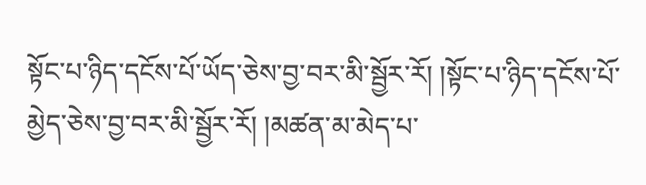སྟོང་པ་ཉིད་དངོས་པོ་ཡོད་ཅེས་བྱ་བར་མི་སྦྱོར་རོ། །སྟོང་པ་ཉིད་དངོས་པོ་མྱེད་ཅེས་བྱ་བར་མི་སྦྱོར་རོ། །མཚན་མ་མེད་པ་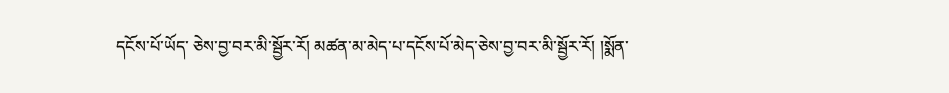དངོས་པོ་ཡོད་ ཅེས་བྱ་བར་མི་སྦྱོར་རོ། མཚན་མ་མེད་པ་དངོས་པོ་མེད་ཅེས་བྱ་བར་མི་སྦྱོར་རོ། །སྨོན་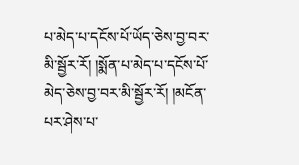པ་མེད་པ་དངོས་པོ་ཡོད་ཅེས་བྱ་བར་མི་སྦྱོར་རོ། །སྨོན་པ་མེད་པ་དངོས་པོ་མེད་ཅེས་བྱ་བར་མི་སྦྱོར་རོ། །མངོན་པར་ཤེས་པ་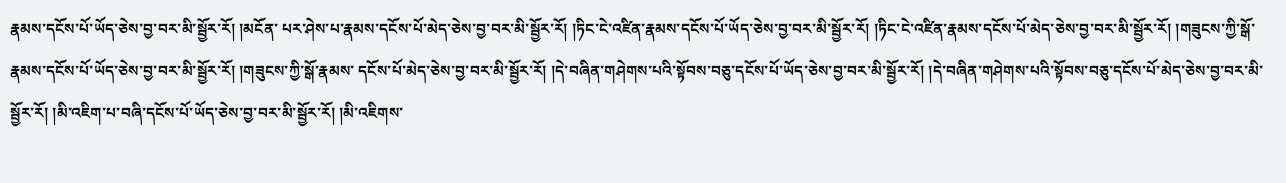རྣམས་དངོས་པོ་ཡོད་ཅེས་བྱ་བར་མི་སྦྱོར་རོ། །མངོན་ པར་ཤེས་པ་རྣམས་དངོས་པོ་མེད་ཅེས་བྱ་བར་མི་སྦྱོར་རོ། །ཏིང་ངེ་འཛིན་རྣམས་དངོས་པོ་ཡོད་ཅེས་བྱ་བར་མི་སྦྱོར་རོ། །ཏིང་ངེ་འཛིན་རྣམས་དངོས་པོ་མེད་ཅེས་བྱ་བར་མི་སྦྱོར་རོ། །གཟུངས་ཀྱི་སྒོ་རྣམས་དངོས་པོ་ཡོད་ཅེས་བྱ་བར་མི་སྦྱོར་རོ། །གཟུངས་ཀྱི་སྒོ་རྣམས་ དངོས་པོ་མེད་ཅེས་བྱ་བར་མི་སྦྱོར་རོ། །དེ་བཞིན་གཤེགས་པའི་སྟོབས་བཅུ་དངོས་པོ་ཡོད་ཅེས་བྱ་བར་མི་སྦྱོར་རོ། །དེ་བཞིན་གཤེགས་པའི་སྟོབས་བཅུ་དངོས་པོ་མེད་ཅེས་བྱ་བར་མི་སྦྱོར་རོ། །མི་འཇིག་པ་བཞི་དངོས་པོ་ཡོད་ཅེས་བྱ་བར་མི་སྦྱོར་རོ། །མི་འཇིགས་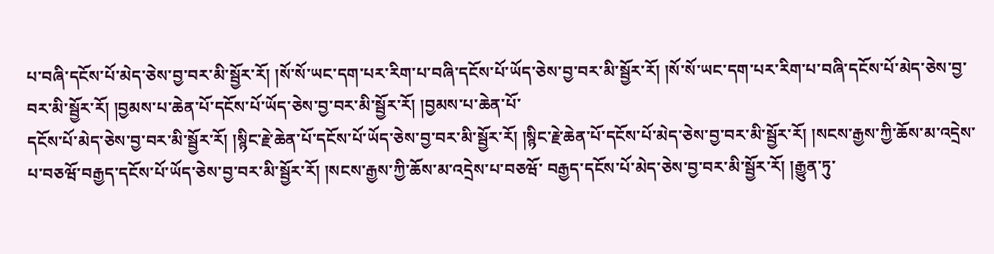པ་བཞི་དངོས་པོ་མེད་ཅེས་བྱ་བར་མི་སྦྱོར་རོ། །སོ་སོ་ཡང་དག་པར་རིག་པ་བཞི་དངོས་པོ་ཡོད་ཅེས་བྱ་བར་མི་སྦྱོར་རོ། །སོ་སོ་ཡང་དག་པར་རིག་པ་བཞི་དངོས་པོ་མེད་ཅེས་བྱ་བར་མི་སྦྱོར་རོ། །བྱམས་པ་ཆེན་པོ་དངོས་པོ་ཡོད་ཅེས་བྱ་བར་མི་སྦྱོར་རོ། །བྱམས་པ་ཆེན་པོ་
དངོས་པོ་མེད་ཅེས་བྱ་བར་མི་སྦྱོར་རོ། །སྙིང་རྗེ་ཆེན་པོ་དངོས་པོ་ཡོད་ཅེས་བྱ་བར་མི་སྦྱོར་རོ། །སྙིང་རྗེ་ཆེན་པོ་དངོས་པོ་མེད་ཅེས་བྱ་བར་མི་སྦྱོར་རོ། །སངས་རྒྱས་ཀྱི་ཆོས་མ་འདྲེས་པ་བཅཝོ་བརྒྱད་དངོས་པོ་ཡོད་ཅེས་བྱ་བར་མི་སྦྱོར་རོ། །སངས་རྒྱས་ཀྱི་ཆོས་མ་འདྲེས་པ་བཅཝོ་ བརྒྱད་དངོས་པོ་མེད་ཅེས་བྱ་བར་མི་སྦྱོར་རོ། །རྒྱུན་ཏུ་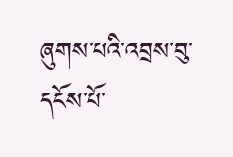ཞུགས་པའི་འབྲས་བུ་དངོས་པོ་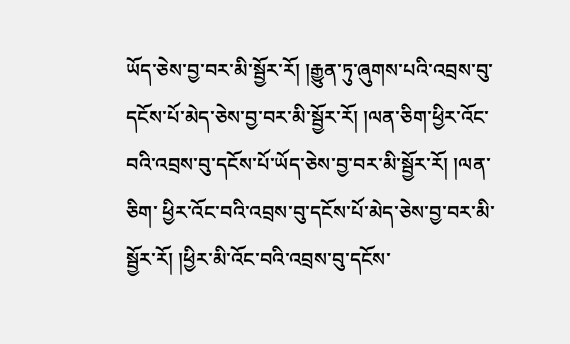ཡོད་ཅེས་བྱ་བར་མི་སྦྱོར་རོ། །རྒྱུན་ཏུ་ཞུགས་པའི་འབྲས་བུ་དངོས་པོ་མེད་ཅེས་བྱ་བར་མི་སྦྱོར་རོ། །ལན་ཅིག་ཕྱིར་འོང་བའི་འབྲས་བུ་དངོས་པོ་ཡོད་ཅེས་བྱ་བར་མི་སྦྱོར་རོ། །ལན་ཅིག་ ཕྱིར་འོང་བའི་འབྲས་བུ་དངོས་པོ་མེད་ཅེས་བྱ་བར་མི་སྦྱོར་རོ། །ཕྱིར་མི་འོང་བའི་འབྲས་བུ་དངོས་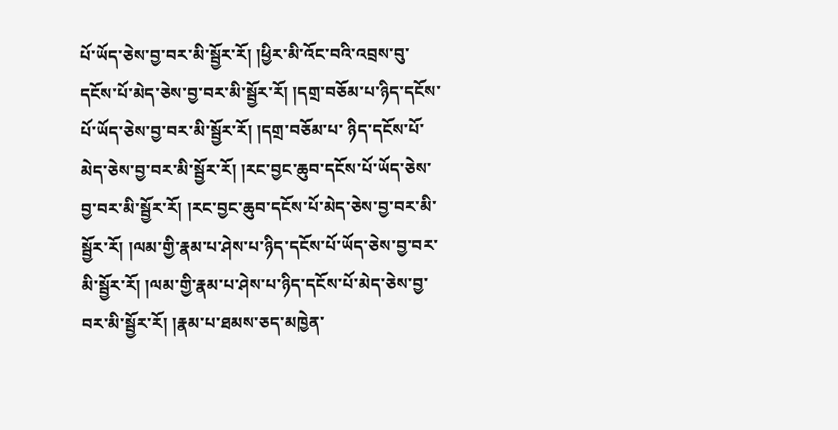པོ་ཡོད་ཅེས་བྱ་བར་མི་སྦྱོར་རོ། །ཕྱིར་མི་འོང་བའི་འབྲས་བུ་དངོས་པོ་མེད་ཅེས་བྱ་བར་མི་སྦྱོར་རོ། །དགྲ་བཅོམ་པ་ཉིད་དངོས་པོ་ཡོད་ཅེས་བྱ་བར་མི་སྦྱོར་རོ། །དགྲ་བཅོམ་པ་ ཉིད་དངོས་པོ་མེད་ཅེས་བྱ་བར་མི་སྦྱོར་རོ། །རང་བྱང་ཆུབ་དངོས་པོ་ཡོད་ཅེས་བྱ་བར་མི་སྦྱོར་རོ། །རང་བྱང་ཆུབ་དངོས་པོ་མེད་ཅེས་བྱ་བར་མི་སྦྱོར་རོ། །ལམ་གྱི་རྣམ་པ་ཤེས་པ་ཉིད་དངོས་པོ་ཡོད་ཅེས་བྱ་བར་མི་སྦྱོར་རོ། །ལམ་གྱི་རྣམ་པ་ཤེས་པ་ཉིད་དངོས་པོ་མེད་ཅེས་བྱ་ བར་མི་སྦྱོར་རོ། །རྣམ་པ་ཐམས་ཅད་མཁྱེན་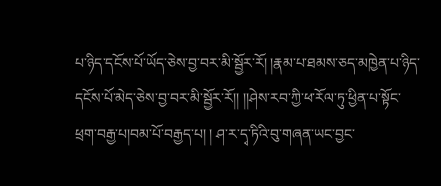པ་ཉིད་དངོས་པོ་ཡོད་ཅེས་བྱ་བར་མི་སྦྱོར་རོ། །རྣམ་པ་ཐམས་ཅད་མཁྱེན་པ་ཉིད་དངོས་པོ་མེད་ཅེས་བྱ་བར་མི་སྦྱོར་རོ།། །།ཤེས་རབ་ཀྱི་ཕ་རོལ་ཏུ་ཕྱིན་པ་སྟོང་ཕྲག་བརྒྱ་པ།བམ་པོ་བརྒྱད་པ། ། ཤ་ར་དྭ་ཏིའི་བུ་གཞན་ཡང་བྱང་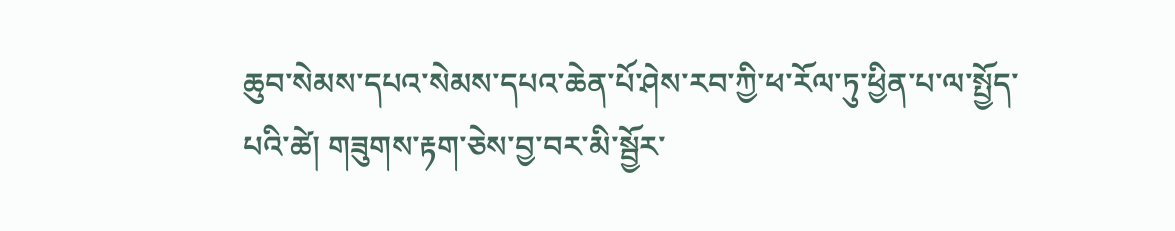ཆུབ་སེམས་དཔའ་སེམས་དཔའ་ཆེན་པོ་ཤེས་རབ་ཀྱི་ཕ་རོལ་ཏུ་ཕྱིན་པ་ལ་སྤྱོད་པའི་ཚེ། གཟུགས་རྟག་ཅེས་བྱ་བར་མི་སྦྱོར་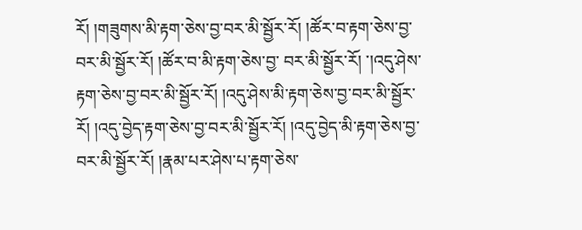རོ། །གཟུགས་མི་རྟག་ཅེས་བྱ་བར་མི་སྦྱོར་རོ། །ཚོར་བ་རྟག་ཅེས་བྱ་བར་མི་སྦྱོར་རོ། །ཚོར་བ་མི་རྟག་ཅེས་བྱ་ བར་མི་སྦྱོར་རོ། ་།འདུ་ཤེས་རྟག་ཅེས་བྱ་བར་མི་སྦྱོར་རོ། །འདུ་ཤེས་མི་རྟག་ཅེས་བྱ་བར་མི་སྦྱོར་རོ། །འདུ་བྱེད་རྟག་ཅེས་བྱ་བར་མི་སྦྱོར་རོ། །འདུ་བྱེད་མི་རྟག་ཅེས་བྱ་བར་མི་སྦྱོར་རོ། །རྣམ་པར་ཤེས་པ་རྟག་ཅེས་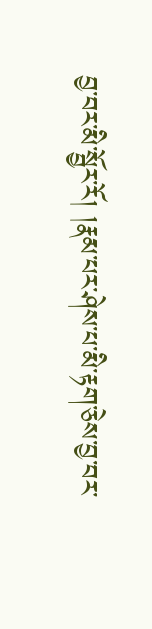བྱ་བར་མི་སྦྱོར་རོ། །རྣམ་པར་ཤེས་པ་མི་རྟག་ཅེས་བྱ་བར་